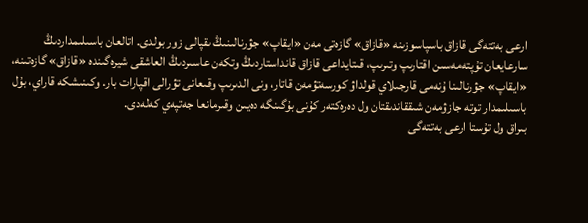ارعى بەتتەگى قازاق باسپاسوزىنە «قازاق» گازەتى مەن «ايقاپ» جۋرنالىنىڭ ىقپالى زور بولدى. اتالعان باسىلىمداردىڭ سارعايعان تۇپتەمەسىن اقتارىپ وتىرىپ، قىتايداعى قازاق قانداستاردىڭ وتكەن عاسىردىڭ العاشقى شيرەگىندە «قازاق» گازەتىنە، «ايقاپ» جۋرنالىنا ۇنەمى قارجىلاي قولداۋ كورسەتۋمەن قاتار، ونى الدىرىپ وقىعانى تۋرالى اقپارات بار. وكىنىشكە قاراي، بۇل باسىلىمدار توتە جازۋمەن شىققاندىقتان ول دەرەكتەر كۇنى بۇگىنگە دەيىن وقىرمانعا جەتپەي كەلەدى.
بىراق ول تۇستا ارعى بەتتەگى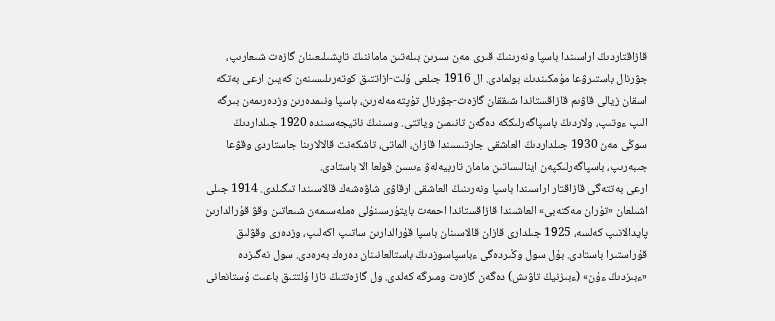قازاقتاردىڭ اراسىندا باسپا ونەرىنىڭ قىرى مەن سىرىن بىلەتىن ماماننىڭ تاپشىلىعىنان گازەت شىعارىپ، جۋرنال باستىرۋعا مۇمكىندىك بولمادى. ال 1916 جىلعى ۇلت-ازاتتىق كوتەرىلىسىنەن كەيىن ارعى بەتكە اسقان زيالى قاۋىم قازاقستاندا شىققان گازەت-جۋرنال تۇپتەمەلەرىن، باسپا ونىمدەرىن وزدەرىمەن بىرگە الىپ ءوتىپ، ولاردىڭ باسپاگەرلىككە دەگەن تانىمىن وياتتى. وسىنىڭ ناتيجەسىندە 1920 جىلداردىڭ سوڭى مەن 1930 جىلداردىڭ العاشقى جارتىسىندا قازان، الماتى، تاشكەنت قالالارىنا جاستاردى وقۋعا جىبەرىپ، باسپاگەرلىكپەن اينالىساتىن مامان تاربيەلەۋ ءىسىن قولعا الا باستادى.
ارعى بەتتەگى قازاقتار اراسىندا باسپا ونەرىنىڭ العاشقى ارقاۋى شاۋەشەك قالاسىندا تىگىلدى. 1914 جىلى اشىلعان «تۇران مەكتەبى» العاشىندا قازاقستاندا احمەت بايتۇرسىنۇلى ەملەسىمەن شىعاتىن وقۋ قۇرالدارىن پايدالانىپ كەلسە، 1925 جىلدارى قازان قالاسىنان باسپا قۇرالدارىن ساتىپ اكەلىپ، وزدەرى وقۋلىق قۇراستىرا باستادى. بۇل سول وڭىردەگى ءباسپاسوزدىڭ باستالعانىنان دەرەك بەرەدى. سول نەگىزدە «ءبىزدىڭ ءۇن» (ءبىزنيڭ تاۋىش) دەگەن گازەت ومىرگە كەلدى. ول گازەتتىڭ تازا ۇلتتىق باعىت ۇستانعانى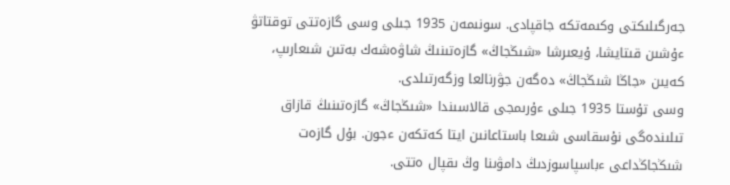جەرگىلىكتى وكىمەتكە جاقپادى. سونىمەن 1935 جىلى وسى گازەتتى توقتاتۋ ءۇشىن قىتايشا، ۇيعىرشا «شىڭجاڭ» گازەتىنىڭ شاۋەشەك بەتىن شىعارىپ، كەيىن «جاڭا شىڭجاڭ» دەگەن جۋرنالعا وزگەرتىلدى.
وسى تۇستا 1935 جىلى ءۇرىمجى قالاسىندا «شىڭجاڭ» گازەتىنىڭ قازاق تىلىندەگى نۇسقاسى شىعا باستاعانىن ايتا كەتكەن ءجون. بۇل گازەت شىڭجاڭداعى ءباسپاسوزدىڭ دامۋىنا وڭ ىقپال ەتتى.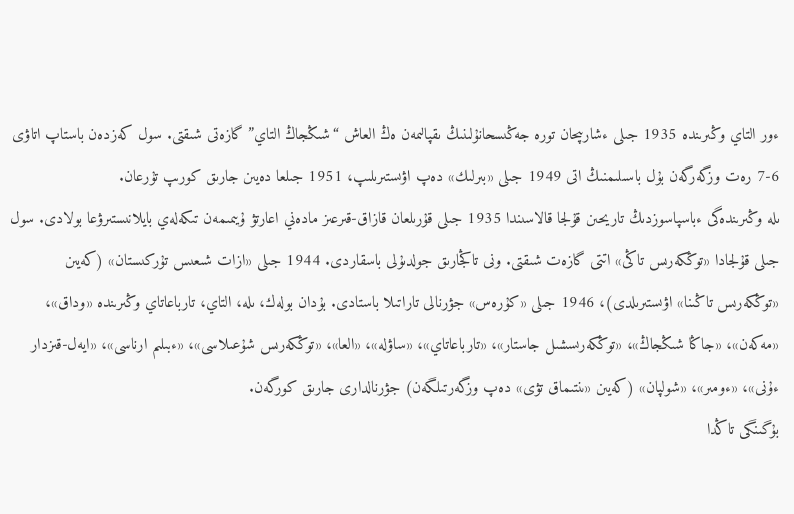ءور التاي وڭىرىندە 1935 جىلى ءشارىپحان تورە جەڭىسحانۇلىنىڭ ىقپالىمەن ەڭ العاش “شىڭجاڭ التاي” گازەتى شىقتى. سول كەزدەن باستاپ اتاۋى 6-7 رەت وزگەرگەن بۇل باسىلىمنىڭ اتى 1949 جىلى «بىرلىك» دەپ اۋىستىرىلىپ، 1951 جىلعا دەيىن جارىق كورىپ تۇرعان.
ىلە وڭىرىندەگى ءباسپاسوزدىڭ تاريحىن قۇلجا قالاسىندا 1935 جىلى قۇرىلعان قازاق-قىرعىز مادەني اعارتۋ ۇيىمىمەن تىكەلەي بايلانىستىرۋعا بولادى. سول جىلى قۇلجادا «توڭكەرىس تاڭى» اتتى گازەت شىقتى. ونى تاڭجارىق جولدىۇلى باسقاردى. 1944 جىلى «ازات شىعىس تۇركىستان» (كەيىن «توڭكەرىس تاڭىنا» اۋىستىرىلدى)، 1946 جىلى «كۇرەس» جۋرنالى تاراتىلا باستادى. بۇدان بولەك، ىلە، التاي، تارباعاتاي وڭىرىندە «وداق»، «مەكەن»، «جاڭا شىڭجاڭ»، «توڭكەرىسشىل جاستار»، «تارباعاتاي»، «ساۋلە»، «العا»، «توڭكەرىس شۇعىلاسى»، «ءبىلىم ارناسى»، «ايەل-قىزدار ءۇنى»، «ءومىر»، «شولپان» (كەيىن «ىنتىماق تۋى» دەپ وزگەرتىلگەن) جۋرنالدارى جارىق كورگەن.
بۇگىنگى تاڭدا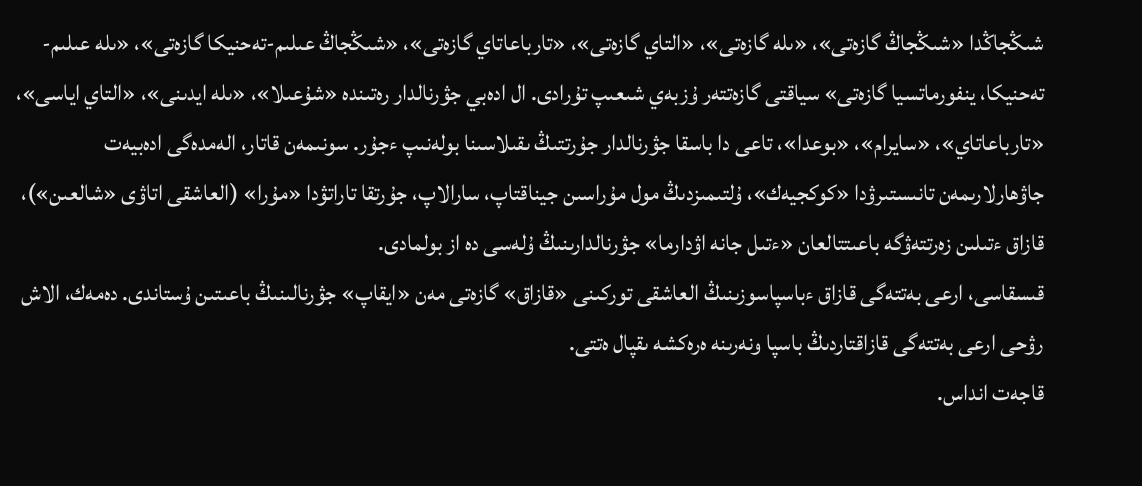شىڭجاڭدا «شىڭجاڭ گازەتى»، «ىلە گازەتى»، «التاي گازەتى»، «تارباعاتاي گازەتى»، «شىڭجاڭ عىلىم-تەحنيكا گازەتى»، «ىلە عىلىم-تەحنيكا، ينفورماتسيا گازەتى» سياقتى گازەتتەر ۇزبەي شىعىپ تۇرادى. ال ادەبي جۋرنالدار رەتىندە «شۇعىلا»، «ىلە ايدىنى»، «التاي اياسى»، «تارباعاتاي»، «سايرام»، «بوعدا»، تاعى دا باسقا جۋرنالدار جۇرتتىڭ ىقىلاسىنا بولەنىپ ءجۇر. سونىمەن قاتار، الەمدەگى ادەبيەت جاۋھارلارىمەن تانىستىرۋدا «كوكجيەك»، ۇلتىمىزدىڭ مول مۇراسىن جيناقتاپ، سارالاپ، جۇرتقا تاراتۋدا «مۇرا» (العاشقى اتاۋى «شالعىن»)، قازاق ءتىلىن زەرتتەۋگە باعىتتالعان «ءتىل جانە اۋدارما» جۋرنالدارىنىڭ ۇلەسى دە از بولمادى.
قىسقاسى، ارعى بەتتەگى قازاق ءباسپاسوزىنىڭ العاشقى توركىنى «قازاق» گازەتى مەن «ايقاپ» جۋرنالىنىڭ باعىتىن ۇستاندى. دەمەك، الاش رۋحى ارعى بەتتەگى قازاقتاردىڭ باسپا ونەرىنە ەرەكشە ىقپال ەتتى.
قاجەت انداس.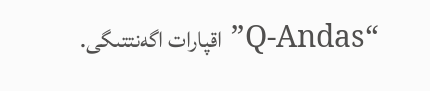“Q-Andas” اقپارات اگەنتتىگى.